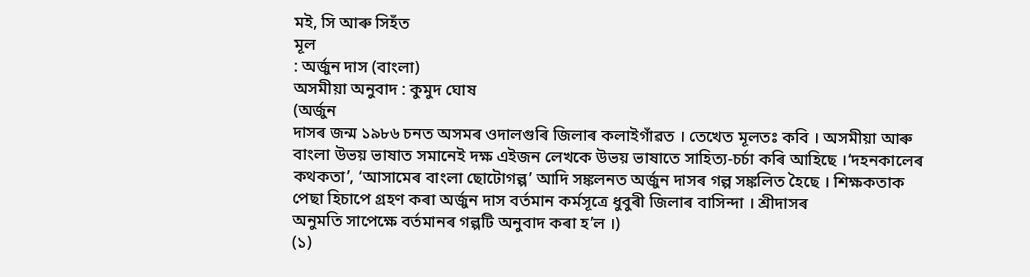মই, সি আৰু সিহঁত
মূল
: অৰ্জুন দাস (বাংলা)
অসমীয়া অনুবাদ : কুমুদ ঘোষ
(অৰ্জুন
দাসৰ জন্ম ১৯৮৬ চনত অসমৰ ওদালগুৰি জিলাৰ কলাইগাঁৱত । তেখেত মূলতঃ কবি । অসমীয়া আৰু
বাংলা উভয় ভাষাত সমানেই দক্ষ এইজন লেখকে উভয় ভাষাতে সাহিত্য-চৰ্চা কৰি আহিছে ।‘দহনকালেৰ
কথকতা’, ‘আসামেৰ বাংলা ছোটোগল্প’ আদি সঙ্কলনত অৰ্জুন দাসৰ গল্প সঙ্কলিত হৈছে । শিক্ষকতাক
পেছা হিচাপে গ্ৰহণ কৰা অৰ্জুন দাস বৰ্তমান কৰ্মসূত্ৰে ধুবুৰী জিলাৰ বাসিন্দা । শ্ৰীদাসৰ
অনুমতি সাপেক্ষে বৰ্তমানৰ গল্পটি অনুবাদ কৰা হ’ল ।)
(১)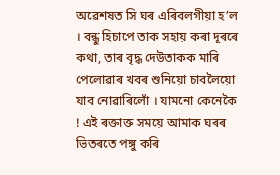অৱেশষত সি ঘৰ এৰিবলগীয়া হ’ল । বন্ধু হিচাপে তাক সহায় কৰা দূৰৰে
কথা, তাৰ বৃদ্ধ দেউতাকক মাৰি পেলোৱাৰ খবৰ শুনিয়ো চাবলৈয়ো যাব নোৱাৰিলোঁ । যামনো কেনেকৈ
! এই ৰক্তাক্ত সময়ে আমাক ঘৰৰ ভিতৰতে পঙ্গু কৰি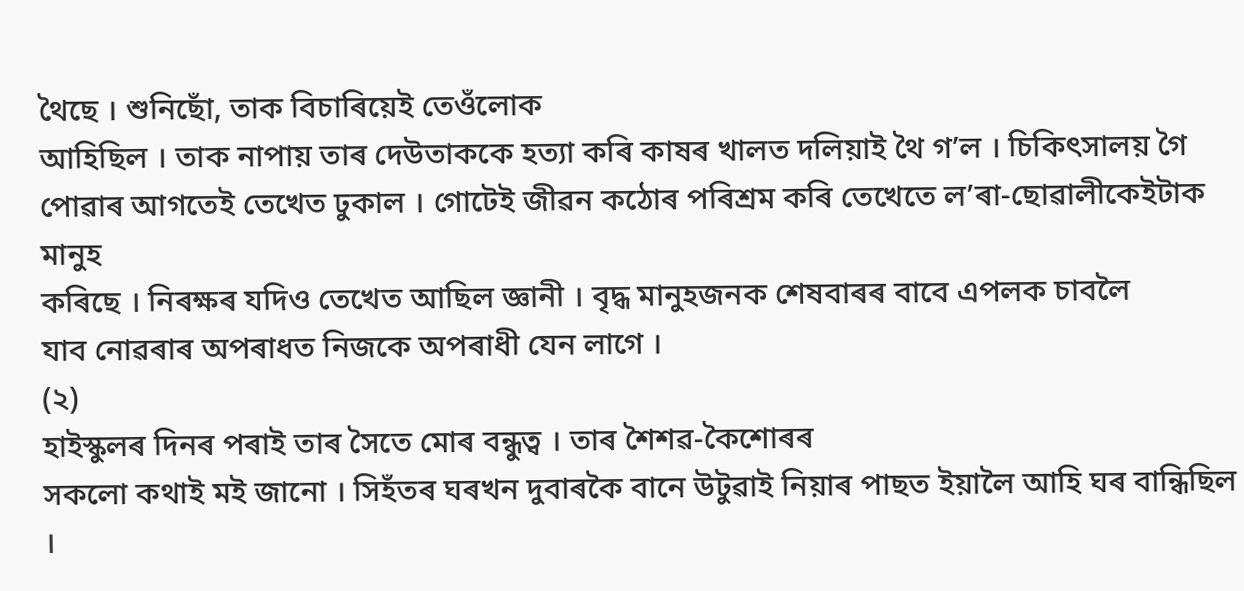থৈছে । শুনিছোঁ, তাক বিচাৰিয়েই তেওঁলোক
আহিছিল । তাক নাপায় তাৰ দেউতাককে হত্যা কৰি কাষৰ খালত দলিয়াই থৈ গ’ল । চিকিৎসালয় গৈ
পোৱাৰ আগতেই তেখেত ঢুকাল । গোটেই জীৱন কঠোৰ পৰিশ্ৰম কৰি তেখেতে ল’ৰা-ছোৱালীকেইটাক মানুহ
কৰিছে । নিৰক্ষৰ যদিও তেখেত আছিল জ্ঞানী । বৃদ্ধ মানুহজনক শেষবাৰৰ বাবে এপলক চাবলৈ
যাব নোৱৰাৰ অপৰাধত নিজকে অপৰাধী যেন লাগে ।
(২)
হাইস্কুলৰ দিনৰ পৰাই তাৰ সৈতে মোৰ বন্ধুত্ব । তাৰ শৈশৱ-কৈশোৰৰ
সকলো কথাই মই জানো । সিহঁতৰ ঘৰখন দুবাৰকৈ বানে উটুৱাই নিয়াৰ পাছত ইয়ালৈ আহি ঘৰ বান্ধিছিল
।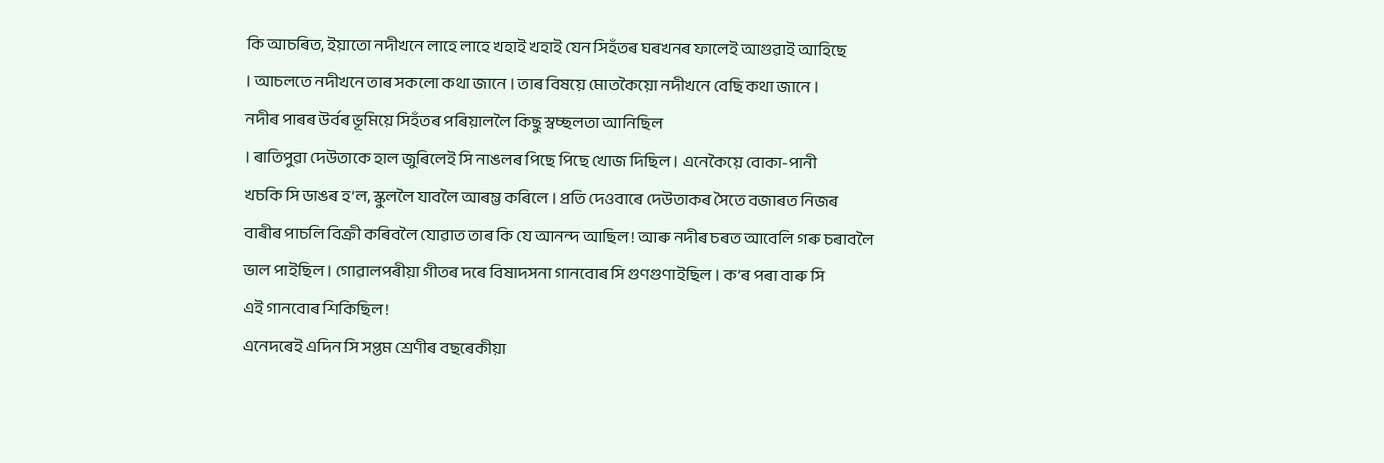কি আচৰিত, ইয়াতো নদীখনে লাহে লাহে খহাই খহাই যেন সিহঁতৰ ঘৰখনৰ ফালেই আগুৱাই আহিছে
। আচলতে নদীখনে তাৰ সকলো কথা জানে । তাৰ বিষয়ে মোতকৈয়ো নদীখনে বেছি কথা জানে ।
নদীৰ পাৰৰ উৰ্বৰ ভূমিয়ে সিহঁতৰ পৰিয়াললৈ কিছু স্বচ্ছলতা আনিছিল
। ৰাতিপুৱা দেউতাকে হাল জুৰিলেই সি নাঙলৰ পিছে পিছে খোজ দিছিল । এনেকৈয়ে বোকা-পানী
খচকি সি ডাঙৰ হ’ল, স্কুললৈ যাবলৈ আৰম্ভ কৰিলে । প্ৰতি দেওবাৰে দেউতাকৰ সৈতে বজাৰত নিজৰ
বাৰীৰ পাচলি বিক্ৰী কৰিবলৈ যোৱাত তাৰ কি যে আনন্দ আছিল ! আৰু নদীৰ চৰত আবেলি গৰু চৰাবলৈ
ভাল পাইছিল । গোৱালপৰীয়া গীতৰ দৰে বিষাদসনা গানবোৰ সি গুণগুণাইছিল । ক’ৰ পৰা বাৰু সি
এই গানবোৰ শিকিছিল !
এনেদৰেই এদিন সি সপ্তম শ্ৰেণীৰ বছৰেকীয়া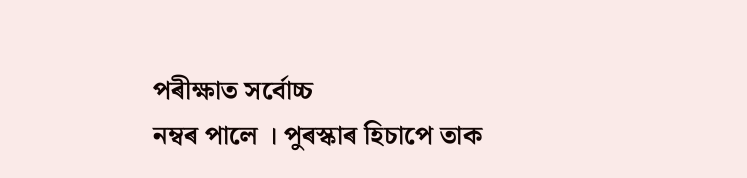পৰীক্ষাত সৰ্বোচ্চ
নম্বৰ পালে । পুৰস্কাৰ হিচাপে তাক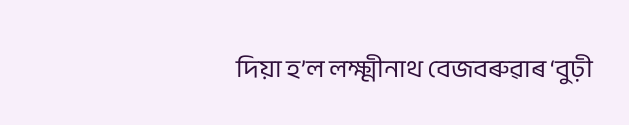দিয়া হ’ল লক্ষ্মীনাথ বেজবৰুৱাৰ ‘বুঢ়ী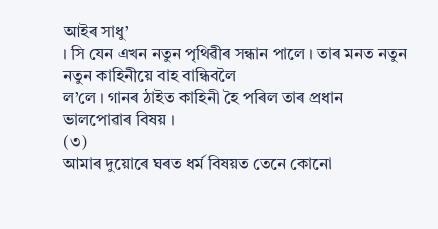আইৰ সাধু’
। সি যেন এখন নতুন পৃথিৱীৰ সন্ধান পালে । তাৰ মনত নতুন নতুন কাহিনীয়ে বাহ বান্ধিবলৈ
ল’লে । গানৰ ঠাইত কাহিনী হৈ পৰিল তাৰ প্ৰধান ভালপোৱাৰ বিষয় ।
(৩)
আমাৰ দুয়োৰে ঘৰত ধৰ্ম বিষয়ত তেনে কোনো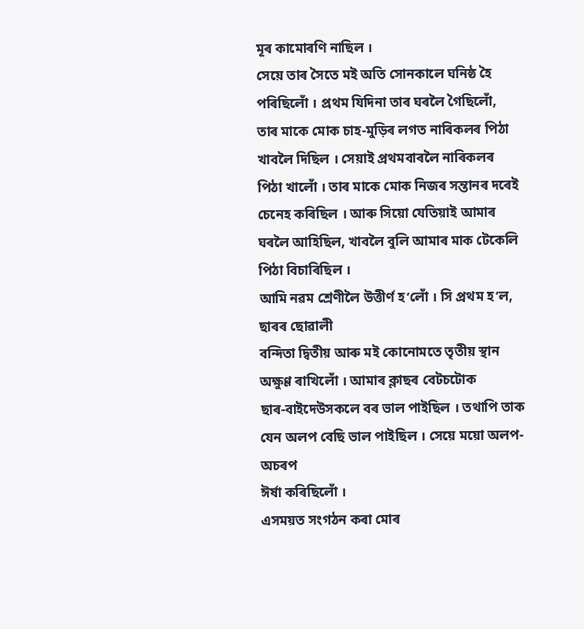মূৰ কামোৰণি নাছিল ।
সেয়ে তাৰ সৈতে মই অতি সোনকালে ঘনিষ্ঠ হৈ পৰিছিলোঁ । প্ৰথম যিদিনা তাৰ ঘৰলৈ গৈছিলোঁ,
তাৰ মাকে মোক চাহ-মুড়িৰ লগত নাৰিকলৰ পিঠা খাবলৈ দিছিল । সেয়াই প্ৰথমবাৰলৈ নাৰিকলৰ
পিঠা খালোঁ । তাৰ মাকে মোক নিজৰ সন্তানৰ দৰেই চেনেহ কৰিছিল । আৰু সিয়ো যেতিয়াই আমাৰ
ঘৰলৈ আহিছিল, খাবলৈ বুলি আমাৰ মাক টেকেলি পিঠা বিচাৰিছিল ।
আমি নৱম শ্ৰেণীলৈ উত্তীৰ্ণ হ’লোঁ । সি প্ৰথম হ’ল, ছাৰৰ ছোৱালী
বন্দিতা দ্বিতীয় আৰু মই কোনোমতে তৃতীয় স্থান অক্ষুণ্ণ ৰাখিলোঁ । আমাৰ ক্লাছৰ বেটচটোক
ছাৰ-বাইদেউসকলে বৰ ভাল পাইছিল । তথাপি তাক যেন অলপ বেছি ভাল পাইছিল । সেয়ে ময়ো অলপ-অচৰপ
ঈৰ্ষা কৰিছিলোঁ ।
এসময়ত সংগঠন কৰা মোৰ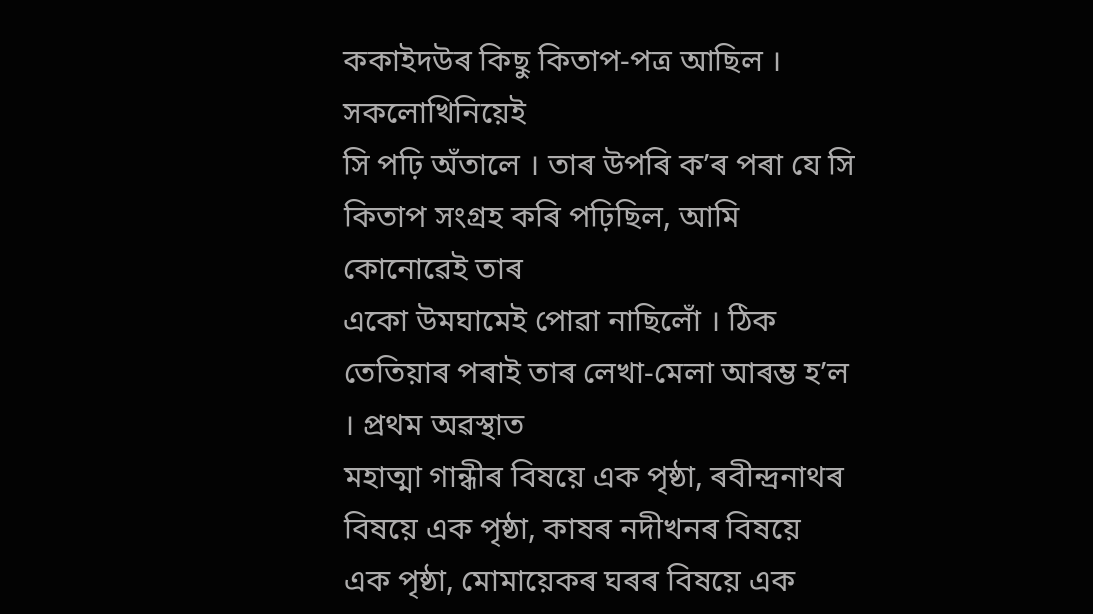ককাইদউৰ কিছু কিতাপ-পত্ৰ আছিল । সকলোখিনিয়েই
সি পঢ়ি অঁতালে । তাৰ উপৰি ক’ৰ পৰা যে সি কিতাপ সংগ্ৰহ কৰি পঢ়িছিল, আমি কোনোৱেই তাৰ
একো উমঘামেই পোৱা নাছিলোঁ । ঠিক তেতিয়াৰ পৰাই তাৰ লেখা-মেলা আৰম্ভ হ’ল । প্ৰথম অৱস্থাত
মহাত্মা গান্ধীৰ বিষয়ে এক পৃষ্ঠা, ৰবীন্দ্ৰনাথৰ বিষয়ে এক পৃষ্ঠা, কাষৰ নদীখনৰ বিষয়ে
এক পৃষ্ঠা, মোমায়েকৰ ঘৰৰ বিষয়ে এক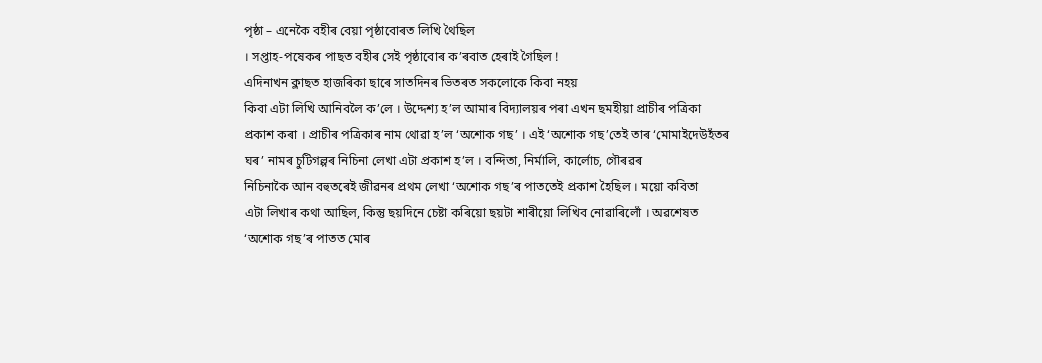পৃষ্ঠা – এনেকৈ বহীৰ বেয়া পৃষ্ঠাবোৰত লিখি থৈছিল
। সপ্তাহ-পষেকৰ পাছত বহীৰ সেই পৃষ্ঠাবোৰ ক’ৰবাত হেৰাই গৈছিল !
এদিনাখন ক্লাছত হাজৰিকা ছাৰে সাতদিনৰ ভিতৰত সকলোকে কিবা নহয়
কিবা এটা লিখি আনিবলৈ ক’লে । উদ্দেশ্য হ’ল আমাৰ বিদ্যালয়ৰ পৰা এখন ছমহীয়া প্ৰাচীৰ পত্ৰিকা
প্ৰকাশ কৰা । প্ৰাচীৰ পত্ৰিকাৰ নাম থোৱা হ’ল ‘অশোক গছ’ । এই ‘অশোক গছ’তেই তাৰ ‘মোমাইদেউহঁতৰ
ঘৰ’ নামৰ চুটিগল্পৰ নিচিনা লেখা এটা প্ৰকাশ হ’ল । বন্দিতা, নিৰ্মালি, কাৰ্লোচ, গৌৰৱৰ
নিচিনাকৈ আন বহুতৰেই জীৱনৰ প্ৰথম লেখা ‘অশোক গছ’ৰ পাততেই প্ৰকাশ হৈছিল । ময়ো কবিতা
এটা লিখাৰ কথা আছিল, কিন্তু ছয়দিনে চেষ্টা কৰিয়ো ছয়টা শাৰীয়ো লিখিব নোৱাৰিলোঁ । অৱশেষত
‘অশোক গছ’ৰ পাতত মোৰ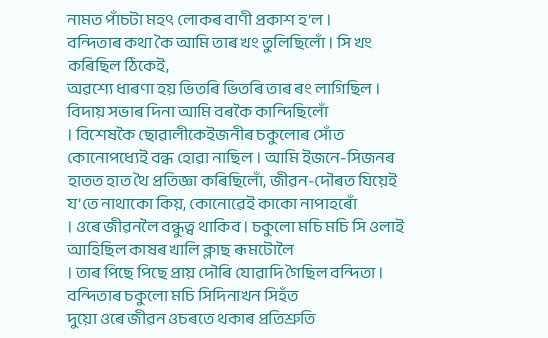নামত পাঁচটা মহৎ লোকৰ বাণী প্ৰকাশ হ’ল ।
বন্দিতাৰ কথা কৈ আমি তাৰ খং তুলিছিলোঁ । সি খং কৰিছিল ঠিকেই,
অৱশ্যে ধাৰণা হয় ভিতৰি ভিতৰি তাৰ ৰং লাগিছিল । বিদায় সভাৰ দিনা আমি বৰকৈ কান্দিছিলোঁ
। বিশেষকৈ ছোৱালীকেইজনীৰ চকুলোৰ সোঁত কোনোপধ্যেই বন্ধ হোৱা নাছিল । আমি ইজনে-সিজনৰ
হাতত হাত থৈ প্ৰতিজ্ঞা কৰিছিলোঁ, জীৱন-দৌৰত যিয়েই য’তে নাথাকো কিয়, কোনোৱেই কাকো নাপাহৰোঁ
। ওৰে জীৱনলৈ বন্ধুত্ব থাকিব । চকুলো মচি মচি সি ওলাই আহিছিল কাষৰ খালি ক্লাছ ৰূমটোলৈ
। তাৰ পিছে পিছে প্ৰায় দৌৰি যোৱাদি গৈছিল বন্দিতা । বন্দিতাৰ চকুলো মচি সিদিনাখন সিহঁত
দুয়ো ওৰে জীৱন ওচৰতে থকাৰ প্ৰতিশ্ৰুতি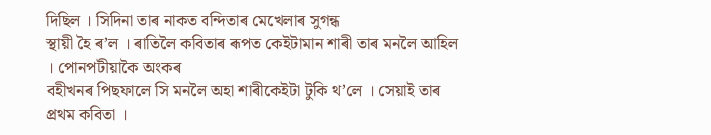দিছিল । সিদিনা তাৰ নাকত বন্দিতাৰ মেখেলাৰ সুগন্ধ
স্থায়ী হৈ ৰ’ল । ৰাতিলৈ কবিতাৰ ৰূপত কেইটামান শাৰী তাৰ মনলৈ আহিল । পোনপটীয়াকৈ অংকৰ
বহীখনৰ পিছফালে সি মনলৈ অহা শাৰীকেইটা টুকি থ’লে । সেয়াই তাৰ প্ৰথম কবিতা ।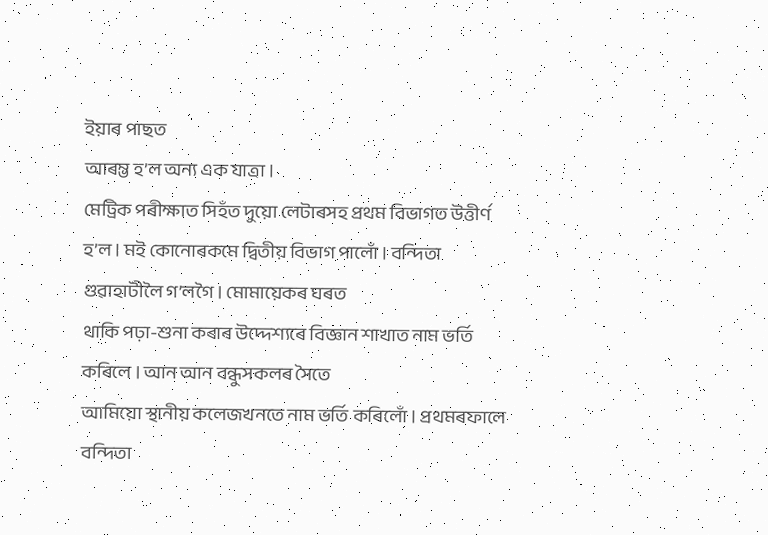ইয়াৰ পাছত
আৰম্ভ হ’ল অন্য এক যাত্ৰা ।
মেট্ৰিক পৰীক্ষাত সিহঁত দুয়ো লেটাৰসহ প্ৰথম বিভাগত উত্তীৰ্ণ
হ’ল । মই কোনোৰকমে দ্বিতীয় বিভাগ পালোঁ । বন্দিতা গুৱাহাটীলৈ গ’লগৈ । মোমায়েকৰ ঘৰত
থাকি পঢ়া-শুনা কৰাৰ উদ্দেশ্যৰে বিজ্ঞান শাখাত নাম ভৰ্তি কৰিলে । আন আন বন্ধুসকলৰ সৈতে
আমিয়ো স্থানীয় কলেজখনতে নাম ভৰ্তি কৰিলোঁ । প্ৰথমৰফালে বন্দিতা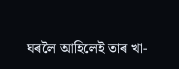ঘৰলৈ আহিলেই তাৰ খা-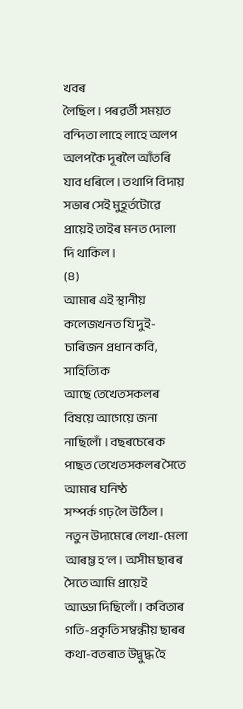খবৰ
লৈছিল । পৰৱৰ্তী সময়ত বন্দিতা লাহে লাহে অলপ অলপকৈ দূৰলৈ আঁতৰি যাব ধৰিলে । তথাপি বিদায়
সভাৰ সেই মুহূৰ্তটোৱে প্ৰায়েই তাইৰ মনত দোলা দি থাকিল ।
(৪)
আমাৰ এই স্থানীয় কলেজখনত যি দুই-চাৰিজন প্ৰধান কবি, সাহিত্যিক
আছে তেখেতসকলৰ বিষয়ে আগেয়ে জনা নাছিলোঁ । বছৰচেৰেক পাছত তেখেতসকলৰ সৈতে আমাৰ ঘনিষ্ঠ
সম্পৰ্ক গঢ় লৈ উঠিল । নতুন উদ্যমেৰে লেখা-মেলা আৰম্ভ হ’ল । অসীম ছাৰৰ সৈতে আমি প্ৰায়েই
আড্ডা দিছিলোঁ । কবিতাৰ গতি-প্ৰকৃতি সম্বন্ধীয় ছাৰৰ কথা-বতৰাত উদ্বুদ্ধ হৈ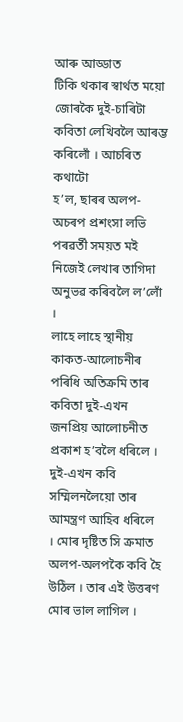আৰু আড্ডাত
টিকি থকাৰ স্বাৰ্থত ময়ো জোৰকৈ দুই-চাৰিটা কবিতা লেখিবলৈ আৰম্ভ কৰিলোঁ । আচৰিত কথাটো
হ’ল, ছাৰৰ অলপ-অচৰপ প্ৰশংসা লভি পৰৱৰ্তী সময়ত মই নিজেই লেখাৰ তাগিদা অনুভৱ কৰিবলৈ ল’লোঁ
।
লাহে লাহে স্থানীয় কাকত-আলোচনীৰ পৰিধি অতিক্ৰমি তাৰ কবিতা দুই-এখন
জনপ্ৰিয় আলোচনীত প্ৰকাশ হ’বলৈ ধৰিলে । দুই-এখন কবি সম্মিলনলৈয়ো তাৰ আমন্ত্ৰণ আহিব ধৰিলে
। মোৰ দৃষ্টিত সি ক্ৰমাত অলপ-অলপকৈ কবি হৈ উঠিল । তাৰ এই উত্তৰণ মোৰ ভাল লাগিল ।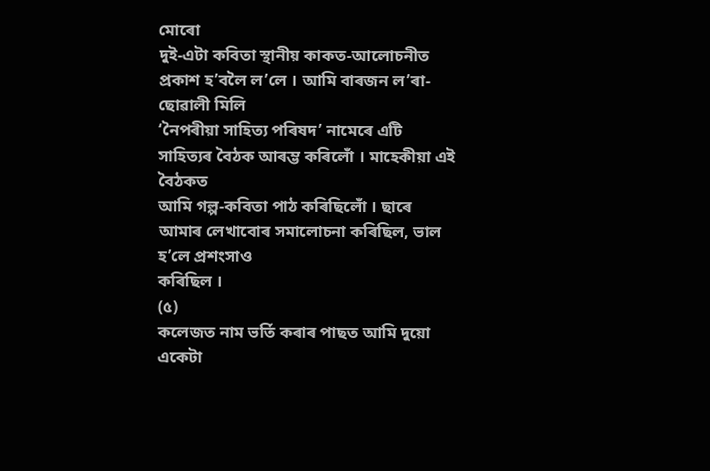মোৰো
দুই-এটা কবিতা স্থানীয় কাকত-আলোচনীত প্ৰকাশ হ’বলৈ ল’লে । আমি বাৰজন ল’ৰা-ছোৱালী মিলি
‘নৈপৰীয়া সাহিত্য পৰিষদ’ নামেৰে এটি সাহিত্যৰ বৈঠক আৰম্ভ কৰিলোঁ । মাহেকীয়া এই বৈঠকত
আমি গল্প-কবিতা পাঠ কৰিছিলোঁ । ছাৰে আমাৰ লেখাবোৰ সমালোচনা কৰিছিল, ভাল হ’লে প্ৰশংসাও
কৰিছিল ।
(৫)
কলেজত নাম ভৰ্তি কৰাৰ পাছত আমি দুয়ো একেটা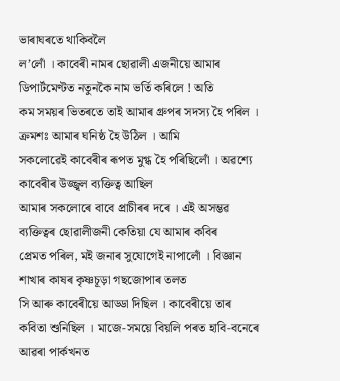ভাৰাঘৰতে থাকিবলৈ
ল’লোঁ । কাবেৰী নামৰ ছোৱালী এজনীয়ে আমাৰ ডিপাৰ্টমেণ্টত নতুনকৈ নাম ভৰ্তি কৰিলে ! অতি
কম সময়ৰ ভিতৰতে তাই আমাৰ গ্ৰুপৰ সদস্য হৈ পৰিল । ক্ৰমশঃ আমাৰ ঘনিষ্ঠ হৈ উঠিল । আমি
সকলোৱেই কাবেৰীৰ ৰূপত মুগ্ধ হৈ পৰিছিলোঁ । অৱশ্যে কাবেৰীৰ উজ্জ্বল ব্যক্তিত্ব আছিল
আমাৰ সকলোৰে বাবে প্ৰাচীৰৰ দৰে । এই অসম্ভৱ ব্যক্তিত্বৰ ছোৱালীজনী কেতিয়া যে আমাৰ কবিৰ
প্ৰেমত পৰিল, মই জনাৰ সুযোগেই নাপালোঁ । বিজ্ঞান শাখাৰ কাষৰ কৃষ্ণচূড়া গছজোপাৰ তলত
সি আৰু কাবেৰীয়ে আড্ডা দিছিল । কাবেৰীয়ে তাৰ কবিতা শুনিছিল । মাজে-সময়ে বিয়লি পৰত হাবি-বনেৰে
আৱৰা পাৰ্কখনত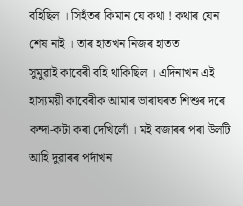বহিছিল । সিহঁতৰ কিমান যে কথা ! কথাৰ যেন শেষ নাই । তাৰ হাতখন নিজৰ হাতত
সুমুৱাই কাবেৰী বহি থাকিছিল । এদিনাখন এই হাস্যময়ী কাবেৰীক আমাৰ ভাৰাঘৰত শিশুৰ দৰে
কন্দা-কটা কৰা দেখিলোঁ । মই বজাৰৰ পৰা উলটি আহি দুৱাৰৰ পৰ্দাখন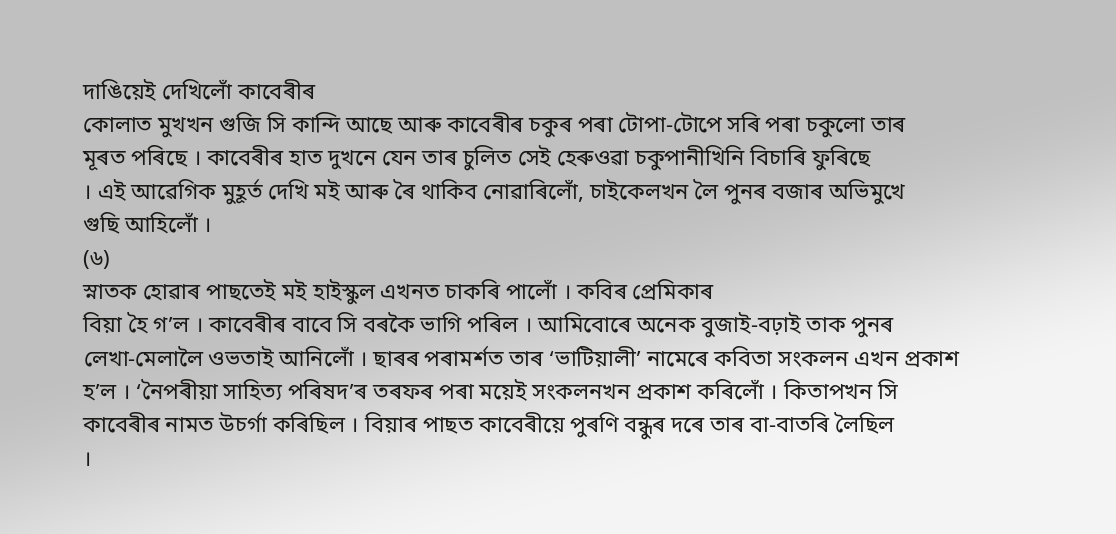দাঙিয়েই দেখিলোঁ কাবেৰীৰ
কোলাত মুখখন গুজি সি কান্দি আছে আৰু কাবেৰীৰ চকুৰ পৰা টোপা-টোপে সৰি পৰা চকুলো তাৰ
মূৰত পৰিছে । কাবেৰীৰ হাত দুখনে যেন তাৰ চুলিত সেই হেৰুওৱা চকুপানীখিনি বিচাৰি ফুৰিছে
। এই আৱেগিক মুহূৰ্ত দেখি মই আৰু ৰৈ থাকিব নোৱাৰিলোঁ, চাইকেলখন লৈ পুনৰ বজাৰ অভিমুখে
গুছি আহিলোঁ ।
(৬)
স্নাতক হোৱাৰ পাছতেই মই হাইস্কুল এখনত চাকৰি পালোঁ । কবিৰ প্ৰেমিকাৰ
বিয়া হৈ গ’ল । কাবেৰীৰ বাবে সি বৰকৈ ভাগি পৰিল । আমিবোৰে অনেক বুজাই-বঢ়াই তাক পুনৰ
লেখা-মেলালৈ ওভতাই আনিলোঁ । ছাৰৰ পৰামৰ্শত তাৰ ‘ভাটিয়ালী’ নামেৰে কবিতা সংকলন এখন প্ৰকাশ
হ’ল । ‘নৈপৰীয়া সাহিত্য পৰিষদ’ৰ তৰফৰ পৰা ময়েই সংকলনখন প্ৰকাশ কৰিলোঁ । কিতাপখন সি
কাবেৰীৰ নামত উচৰ্গা কৰিছিল । বিয়াৰ পাছত কাবেৰীয়ে পুৰণি বন্ধুৰ দৰে তাৰ বা-বাতৰি লৈছিল
।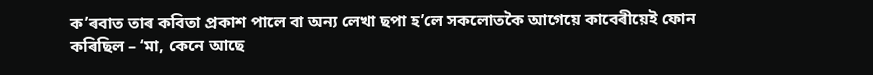ক’ৰবাত তাৰ কবিতা প্ৰকাশ পালে বা অন্য লেখা ছপা হ’লে সকলোতকৈ আগেয়ে কাবেৰীয়েই ফোন
কৰিছিল – ‘মা, কেনে আছে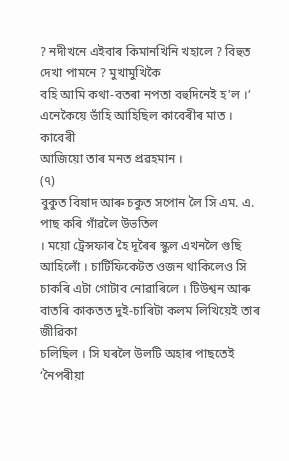? নদীখনে এইবাৰ কিমানখিনি খহালে ? বিহুত দেখা পামনে ? মুখামুখিকৈ
বহি আমি কথা-বতৰা নপতা বহুদিনেই হ’ল ।’ এনেকৈয়ে ভাঁহি আহিছিল কাবেৰীৰ মাত । কাবেৰী
আজিয়ো তাৰ মনত প্ৰৱহমান ।
(৭)
বুকুত বিষাদ আৰু চকুত সপোন লৈ সি এম. এ. পাছ কৰি গাঁৱলৈ উভতিল
। ময়ো ট্ৰেন্সফাৰ হৈ দূৰৈৰ স্কুল এখনলৈ গুছি আহিলোঁ । চাৰ্টিফিকেটত ওজন থাকিলেও সি
চাকৰি এটা গোটাব নোৱাৰিলে । টিউশ্বন আৰু বাতৰি কাকতত দুই-চাৰিটা কলম লিখিয়েই তাৰ জীৱিকা
চলিছিল । সি ঘৰলৈ উলটি অহাৰ পাছতেই ‘নৈপৰীয়া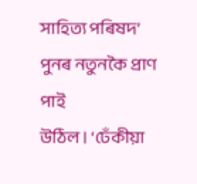সাহিত্য পৰিষদ’ পুনৰ নতুনকৈ প্ৰাণ পাই
উঠিল । ‘ঢেঁকীয়া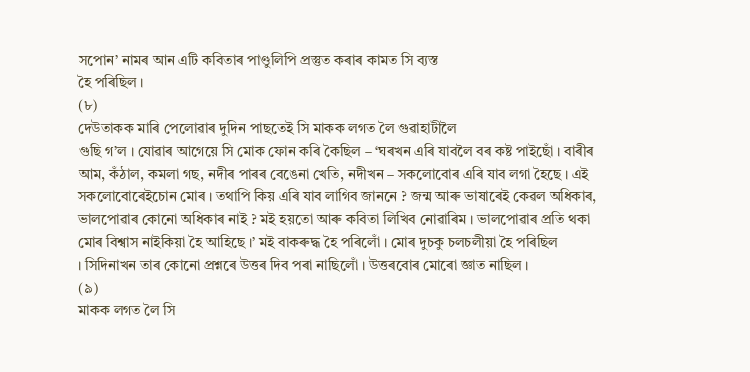সপোন’ নামৰ আন এটি কবিতাৰ পাণ্ডুলিপি প্ৰস্তুত কৰাৰ কামত সি ব্যস্ত
হৈ পৰিছিল ।
(৮)
দেউতাকক মাৰি পেলোৱাৰ দুদিন পাছতেই সি মাকক লগত লৈ গুৱাহাটীলৈ
গুছি গ’ল । যোৱাৰ আগেয়ে সি মোক ফোন কৰি কৈছিল – ‘ঘৰখন এৰি যাবলৈ বৰ কষ্ট পাইছোঁ । বাৰীৰ
আম, কঁঠাল, কমলা গছ, নদীৰ পাৰৰ বেঙেনা খেতি, নদীখন – সকলোবোৰ এৰি যাব লগা হৈছে । এই
সকলোবোৰেইচোন মোৰ । তথাপি কিয় এৰি যাব লাগিব জাননে ? জন্ম আৰু ভাষাৰেই কেৱল অধিকাৰ,
ভালপোৱাৰ কোনো অধিকাৰ নাই ? মই হয়তো আৰু কবিতা লিখিব নোৱাৰিম । ভালপোৱাৰ প্ৰতি থকা
মোৰ বিশ্বাস নাইকিয়া হৈ আহিছে ।’ মই বাকৰুদ্ধ হৈ পৰিলোঁ । মোৰ দুচকু চলচলীয়া হৈ পৰিছিল
। সিদিনাখন তাৰ কোনো প্ৰশ্নৰে উত্তৰ দিব পৰা নাছিলোঁ । উত্তৰবোৰ মোৰো জ্ঞাত নাছিল ।
(৯)
মাকক লগত লৈ সি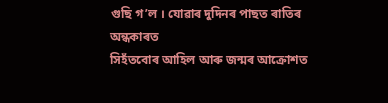গুছি গ’ল । যোৱাৰ দুদিনৰ পাছত ৰাতিৰ অন্ধকাৰত
সিহঁতবোৰ আহিল আৰু জন্মৰ আক্ৰোশত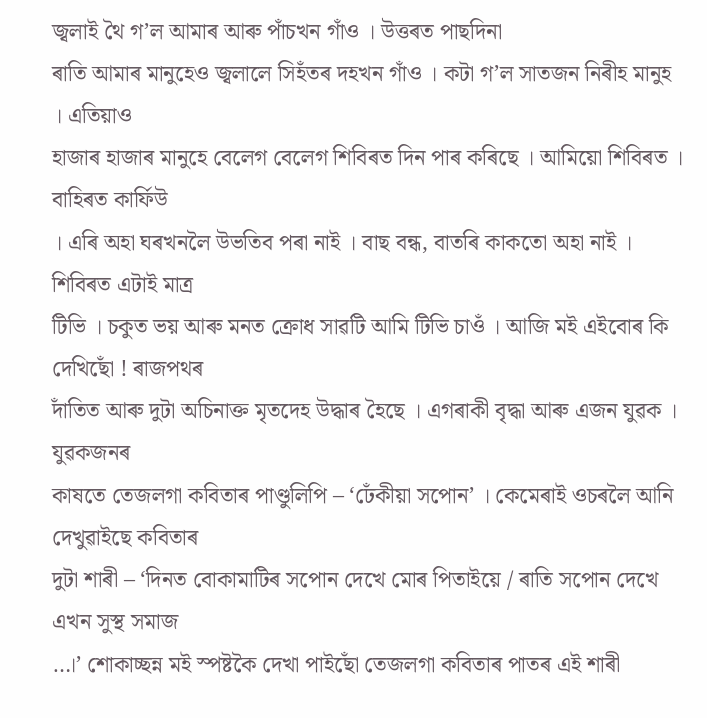জ্বলাই থৈ গ’ল আমাৰ আৰু পাঁচখন গাঁও । উত্তৰত পাছদিনা
ৰাতি আমাৰ মানুহেও জ্বলালে সিহঁতৰ দহখন গাঁও । কটা গ’ল সাতজন নিৰীহ মানুহ । এতিয়াও
হাজাৰ হাজাৰ মানুহে বেলেগ বেলেগ শিবিৰত দিন পাৰ কৰিছে । আমিয়ো শিবিৰত । বাহিৰত কাৰ্ফিউ
। এৰি অহা ঘৰখনলৈ উভতিব পৰা নাই । বাছ বন্ধ, বাতৰি কাকতো অহা নাই । শিবিৰত এটাই মাত্ৰ
টিভি । চকুত ভয় আৰু মনত ক্ৰোধ সাৱটি আমি টিভি চাওঁ । আজি মই এইবোৰ কি দেখিছোঁ ! ৰাজপথৰ
দাঁতিত আৰু দুটা অচিনাক্ত মৃতদেহ উদ্ধাৰ হৈছে । এগৰাকী বৃদ্ধা আৰু এজন যুৱক । যুৱকজনৰ
কাষতে তেজলগা কবিতাৰ পাণ্ডুলিপি – ‘ঢেঁকীয়া সপোন’ । কেমেৰাই ওচৰলৈ আনি দেখুৱাইছে কবিতাৰ
দুটা শাৰী – ‘দিনত বোকামাটিৰ সপোন দেখে মোৰ পিতাইয়ে / ৰাতি সপোন দেখে এখন সুস্থ সমাজ
…।’ শোকাচ্ছন্ন মই স্পষ্টকৈ দেখা পাইছোঁ তেজলগা কবিতাৰ পাতৰ এই শাৰী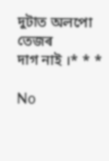দুটাত অলপো তেজৰ
দাগ নাই ।* * *

No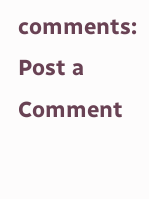comments:
Post a Comment